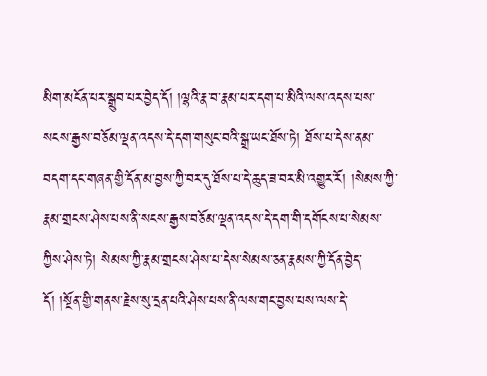མིག་མངོན་པར་སྒྲུབ་པར་བྱེད་དོ། །ལྷའི་རྣ་བ་རྣམ་པར་དག་པ་མིའི་ལས་འདས་པས་སངས་རྒྱས་བཅོམ་ལྡན་འདས་དེ་དག་གསུང་བའི་སྒྲ་ཡང་ཐོས་ཏེ། ཐོས་པ་དེས་ནམ་བདག་དང་གཞན་གྱི་དོན་མ་བྱས་ཀྱི་བར་དུ་ཐོས་པ་དེ་ཆུད་ཟ་བར་མི་འགྱུར་རོ། །སེམས་ཀྱི་རྣམ་གྲངས་ཤེས་པས་ནི་སངས་རྒྱས་བཅོམ་ལྡན་འདས་དེ་དག་གི་དགོངས་པ་སེམས་ཀྱིས་ཤེས་ཏེ། སེམས་ཀྱི་རྣམ་གྲངས་ཤེས་པ་དེས་སེམས་ཅན་རྣམས་ཀྱི་དོན་བྱེད་དོ། །སྔོན་གྱི་གནས་རྗེས་སུ་དྲན་པའི་ཤེས་པས་ནི་ལས་གང་བྱས་པས་ལས་དེ་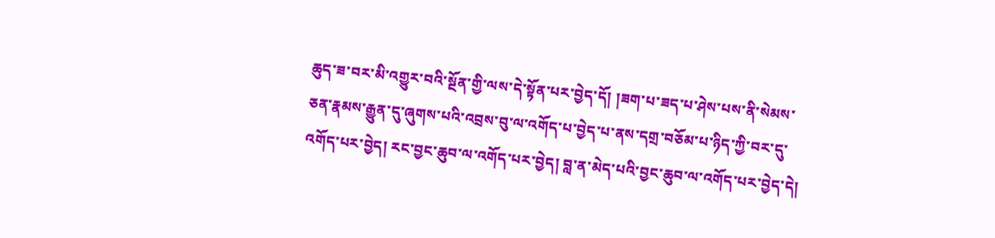ཆུད་ཟ་བར་མི་འགྱུར་བའི་སྔོན་གྱི་ལས་དེ་སྟོན་པར་བྱེད་དོ། །ཟག་པ་ཟད་པ་ཤེས་པས་ནི་སེམས་ཅན་རྣམས་རྒྱུན་དུ་ཞུགས་པའི་འབྲས་བུ་ལ་འགོད་པ་བྱེད་པ་ནས་དགྲ་བཅོམ་པ་ཉིད་ཀྱི་བར་དུ་འགོད་པར་བྱེད། རང་བྱང་ཆུབ་ལ་འགོད་པར་བྱེད། བླ་ན་མེད་པའི་བྱང་ཆུབ་ལ་འགོད་པར་བྱེད་དེ།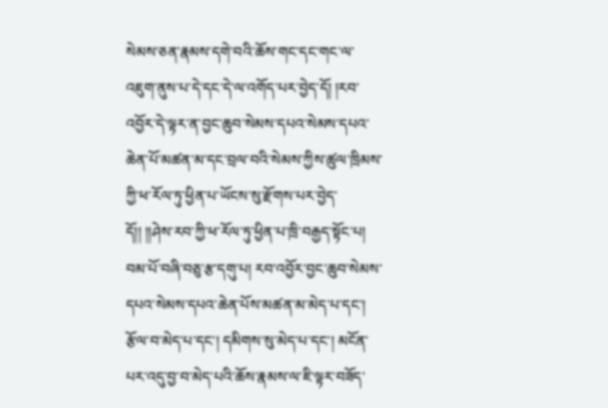སེམས་ཅན་རྣམས་དགེ་བའི་ཆོས་གང་དང་གང་ལ་འཇུག་ནུས་པ་དེ་དང་དེ་ལ་འགོད་པར་བྱེད་དོ། །རབ་འབྱོར་དེ་ལྟར་ན་བྱང་ཆུབ་སེམས་དཔའ་སེམས་དཔའ་ཆེན་པོ་མཚན་མ་དང་བྲལ་བའི་སེམས་ཀྱིས་ཚུལ་ཁྲིམས་ཀྱི་ཕ་རོལ་ཏུ་ཕྱིན་པ་ཡོངས་སུ་རྫོགས་པར་བྱེད་དོ།། །།ཤེས་རབ་ཀྱི་ཕ་རོལ་ཏུ་ཕྱིན་པ་ཁྲི་བརྒྱད་སྟོང་པ། བམ་པོ་བཞི་བཅུ་རྩ་དགུ་པ། རབ་འབྱོར་བྱང་ཆུབ་སེམས་དཔའ་སེམས་དཔའ་ཆེན་པོས་མཚན་མ་མེད་པ་དང་། རྩོལ་བ་མེད་པ་དང་། དམིགས་སུ་མེད་པ་དང་། མངོན་པར་འདུ་བྱ་བ་མེད་པའི་ཆོས་རྣམས་ལ་ཇི་ལྟར་བཟོད་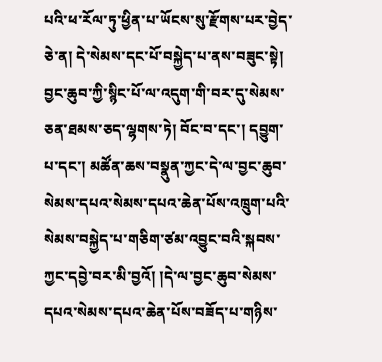པའི་ཕ་རོལ་ཏུ་ཕྱིན་པ་ཡོངས་སུ་རྫོགས་པར་བྱེད་ཅེ་ན། དེ་སེམས་དང་པོ་བསྐྱེད་པ་ནས་བཟུང་སྟེ། བྱང་ཆུབ་ཀྱི་སྙིང་པོ་ལ་འདུག་གི་བར་དུ་སེམས་ཅན་ཐམས་ཅད་ལྷགས་ཏེ། བོང་བ་དང་། དབྱུག་པ་དང་། མཚོན་ཆས་བསྣུན་ཀྱང་དེ་ལ་བྱང་ཆུབ་སེམས་དཔའ་སེམས་དཔའ་ཆེན་པོས་འཁྲུག་པའི་སེམས་བསྐྱེད་པ་གཅིག་ཙམ་འབྱུང་བའི་སྐབས་ཀྱང་དབྱེ་བར་མི་བྱའོ། །དེ་ལ་བྱང་ཆུབ་སེམས་དཔའ་སེམས་དཔའ་ཆེན་པོས་བཟོད་པ་གཉིས་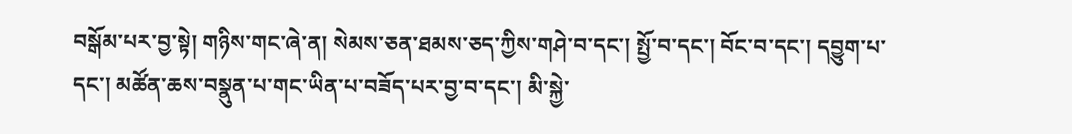བསྒོམ་པར་བྱ་སྟེ། གཉིས་གང་ཞེ་ན། སེམས་ཅན་ཐམས་ཅད་ཀྱིས་གཤེ་བ་དང་། སྤྱོ་བ་དང་། བོང་བ་དང་། དབྱུག་པ་དང་། མཚོན་ཆས་བསྣུན་པ་གང་ཡིན་པ་བཟོད་པར་བྱ་བ་དང་། མི་སྐྱེ་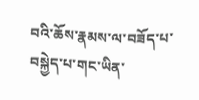བའི་ཆོས་རྣམས་ལ་བཟོད་པ་བསྐྱེད་པ་གང་ཡིན་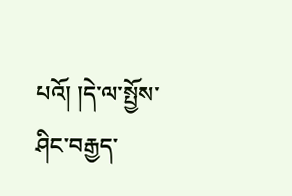པའོ། །དེ་ལ་སྤྱོས་ཤིང་བརྒྱད་